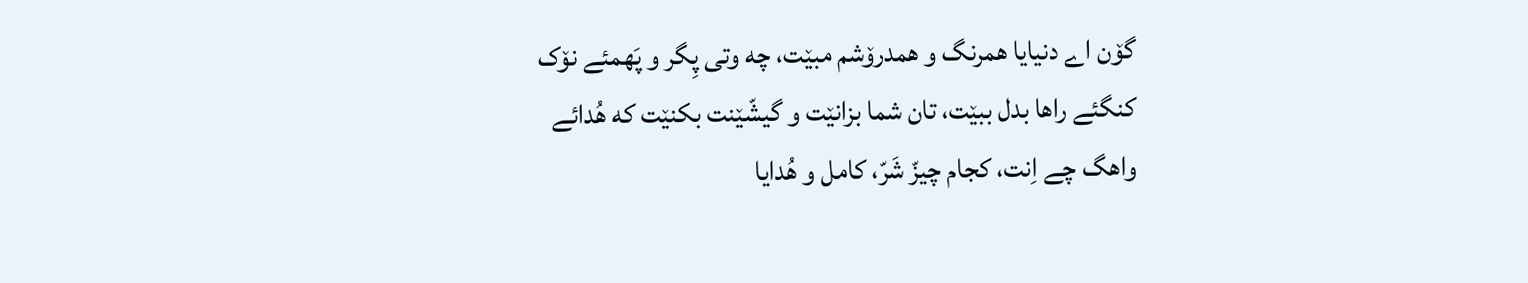گۆن اے دنیایا همرنگ و همدرۆشم مبێت، چه وتی پِگر و پَهمئے نۆک کنگئے راها بدل ببێت، تان شما بزانێت و گیشّێنت بکنێت که هُدائے واهگ چے اِنت، کجام چیزّ شَرّ، کامل و هُدایا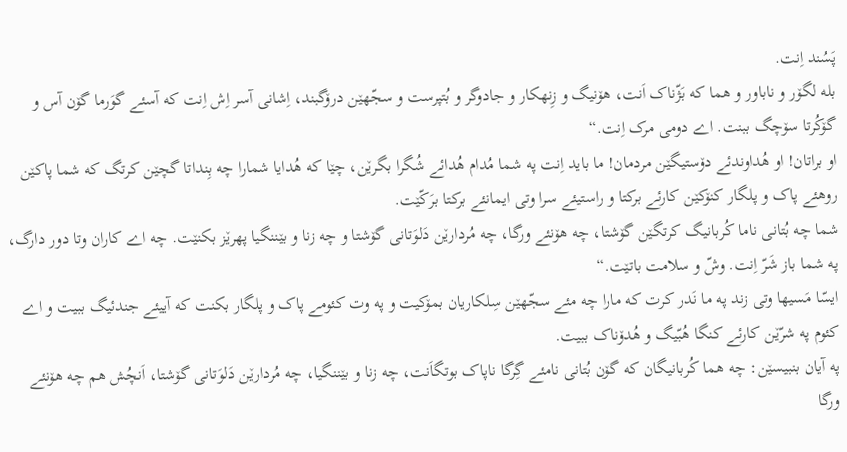پَسُند اِنت.
بله لگۆر و ناباور و هما که بَژّناک اَنت، هۆنیگ و زِنهکار و جادوگر و بُتپرست و سجّهێن درۆگبند، اِشانی آسر اِش اِنت که آسئے گوَرما گۆن آس و گۆکُرتا سۆچگ ببنت. اے دومی مرک اِنت.“
او براتان! او هُداوندئے دۆستیگێن مردمان! ما باید اِنت په شما مُدام هُدائے شُگرا بگرێن، چێا که هُدایا شمارا چه بِنداتا گچێن کرتگ که شما پاکێن روهئے پاک و پلگار کنۆکێن کارئے برکتا و راستیئے سرا وتی ایمانئے برکتا برَکّێت.
شما چه بُتانی ناما کُربانیگ کرتگێن گۆشتا، چه هۆنئے ورگا، چه مُردارێن دَلوَتانی گۆشتا و چه زنا و بێننگیا پهرێز بکنێت. چه اے کاران وتا دور دارگ، په شما باز شَرّ اِنت. وشّ و سلامت باتێت.“
ایسّا مَسیها وتی زند په ما نَدر کرت که مارا چه مئے سجّهێن سِلکاریان بمۆکیت و په وت کئومے پاک و پلگار بکنت که آییئے جندئیگ ببیت و اے کئوم په شرّێن کارئے کنگا هُبّیگ و هُدۆناک ببیت.
په آیان بنبیسێن: چه هما کُربانیگان که گۆن بُتانی نامئے گِرگا ناپاک بوتگاَنت، چه زنا و بێننگیا، چه مُردارێن دَلوَتانی گۆشتا، اَنچُش هم چه هۆنئے ورگا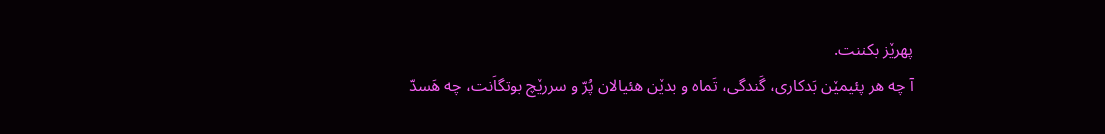پهرێز بکننت.
آ چه هر پئیمێن بَدکاری، گَندگی، تَماه و بدێن هئیالان پُرّ و سررێچ بوتگاَنت، چه هَسدّ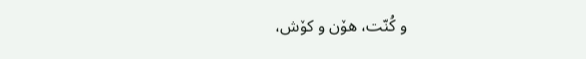و کُنّت، هۆن و کۆش،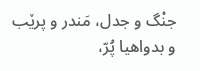جنْگ و جدل، مَندر و پرێب و بدواهیا پُرّ،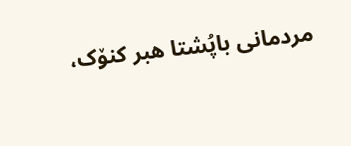مردمانی باپُشتا هبر کنۆک،